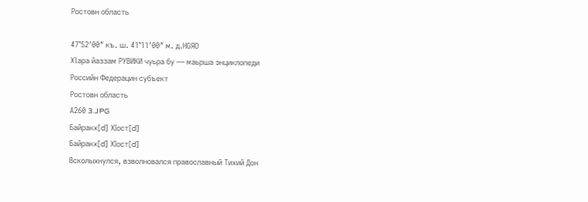Ростовн область

47°52′00″ къ. ш. 41°11′00″ м. д.HGЯO
Хӏара йаззам РУВИКИ чуьра бу — маьрша энциклопеди
Российн Федерацин субъект
Ростовн область
А260 3.JPG
Байракх[d] ХӀост[d]
Байракх[d] ХӀост[d]
Всколыхнулся, взволновался православный Тихий Дон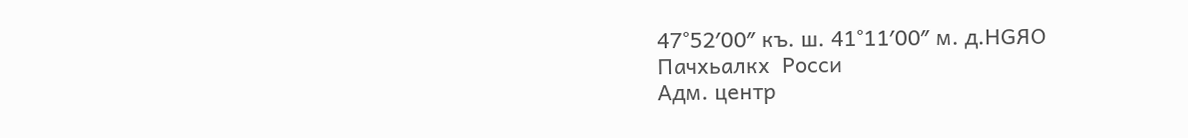47°52′00″ къ. ш. 41°11′00″ м. д.HGЯO
Пачхьалкх  Росси
Адм. центр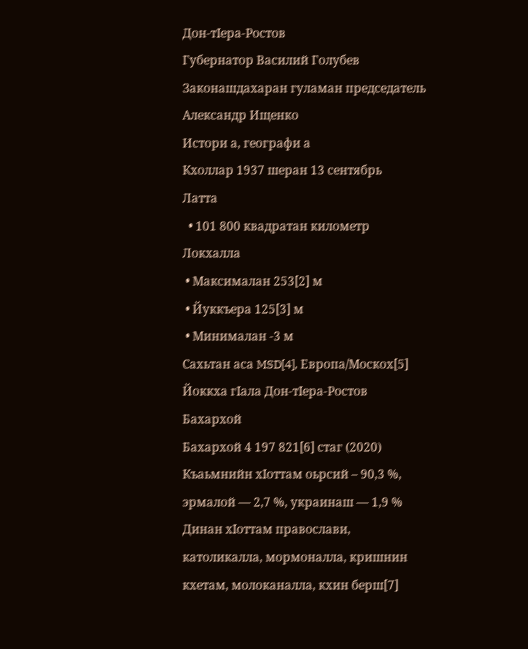Дон-тӀера-Ростов
Губернатор Василий Голубев
Законашдахаран гуламан председатель Александр Ищенко
Истори а, географи а
Кхоллар 1937 шеран 13 сентябрь
Латта
  • 101 800 квадратан километр
Локхалла
 • Максималан 253[2] м
 • Йуккъера 125[3] м
 • Минималан -3 м
Сахьтан аса MSD[4], Европа/Москох[5]
Йоккха гӀала Дон-тӀера-Ростов
Бахархой
Бахархой 4 197 821[6] стаг (2020)
Къаьмнийн хӀоттам оьрсий – 90,3 %, эрмалой — 2,7 %, украинаш — 1,9 %
Динан хӀоттам православи, католикалла, мормоналла, кришнин кхетам, молоканалла, кхин берш[7]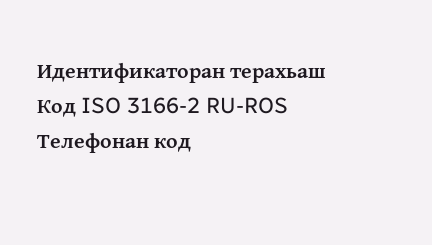Идентификаторан терахьаш
Код ISO 3166-2 RU-ROS
Телефонан код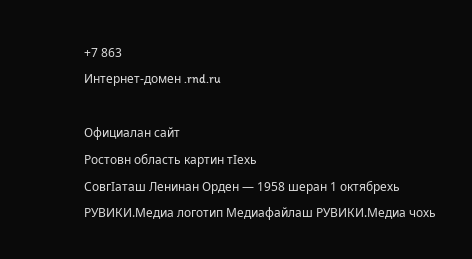+7 863
Интернет-домен .rnd.ru

Официалан сайт
Ростовн область картин тӀехь
СовгӀаташ Ленинан Орден — 1958 шеран 1 октябрехь
РУВИКИ.Медиа логотип Медиафайлаш РУВИКИ.Медиа чохь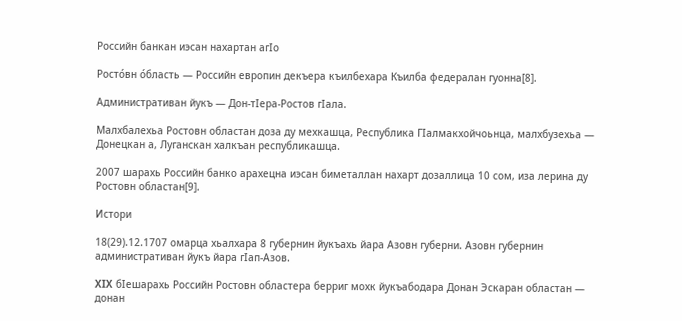Российн банкан иэсан нахартан агӀо

Росто́вн о́бласть — Российн европин декъера къилбехара Къилба федералан гуонна[8].

Административан йукъ — Дон-тӀера-Ростов гӀала.

Малхбалехьа Ростовн областан доза ду мехкашца, Республика ГӀалмакхойчоьнца, малхбузехьа — Донецкан а, Луганскан халкъан республикашца.

2007 шарахь Российн банко арахецна иэсан биметаллан нахарт дозаллица 10 сом, иза лерина ду Ростовн областан[9].

Истори

18(29).12.1707 омарца хьалхара 8 губернин йукъахь йара Азовн губерни. Азовн губернин административан йукъ йара гӀап-Азов.

XIX бӀешарахь Российн Ростовн областера берриг мохк йукъабодара Донан Эскаран областан — донан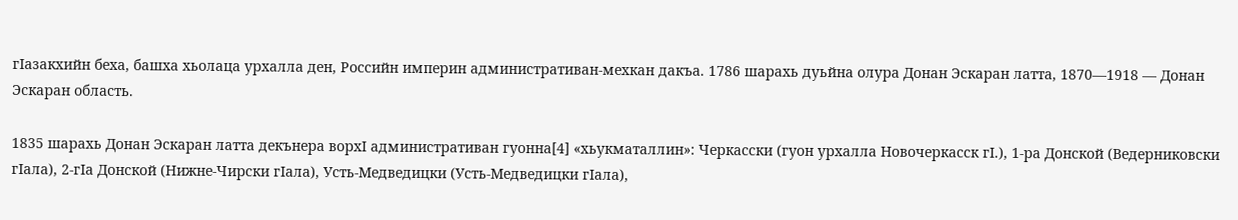гӀазакхийн беха, башха хьолаца урхалла ден, Российн империн административан-мехкан дакъа. 1786 шарахь дуьйна олура Донан Эскаран латта, 1870—1918 — Донан Эскаран область.

1835 шарахь Донан Эскаран латта декънера ворхӀ административан гуонна[4] «хьукматаллин»: Черкасски (гуон урхалла Новочеркасск гӀ.), 1-ра Донской (Ведерниковски гӀала), 2-гӀа Донской (Нижне-Чирски гӀала), Усть-Медведицки (Усть-Медведицки гӀала),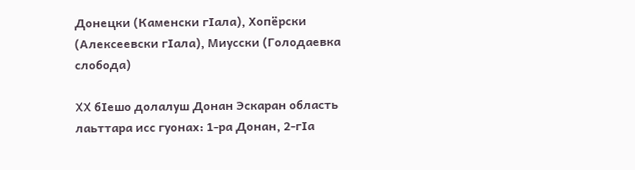Донецки (Каменски гӀала), Хопёрски (Алексеевски гӀала), Миусски (Голодаевка слобода)

XX бӀешо долалуш Донан Эскаран область лаьттара исс гуонах: 1-ра Донан, 2-гӀа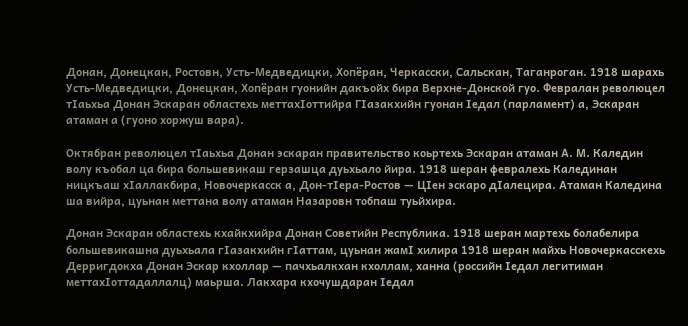Донан, Донецкан, Ростовн, Усть-Медведицки, Хопёран, Черкасски, Сальскан, Таганроган. 1918 шарахь Усть-Медведицки, Донецкан, Хопёран гуонийн дакъойх бира Верхне-Донской гуо. Февралан революцел тӀаьхьа Донан Эскаран областехь меттахӀоттийра ГӀазакхийн гуонан Ӏедал (парламент) а, Эскаран атаман а (гуоно хоржуш вара).

Октябран революцел тӀаьхьа Донан эскаран правительство коьртехь Эскаран атаман А. М. Каледин волу къобал ца бира большевикаш герзашца дуьхьало йира. 1918 шеран февралехь Калединан ницкъаш хӀаллакбира, Новочеркасск а, Дон-тӀера-Ростов — ЦӀен эскаро дӀалецира. Атаман Каледина ша вийра, цуьнан меттана волу атаман Назаровн тобпаш туьйхира.

Донан Эскаран областехь кхайкхийра Донан Советийн Республика. 1918 шеран мартехь болабелира большевикашна дуьхьала гӀазакхийн гӀаттам, цуьнан жамӀ хилира 1918 шеран майхь Новочеркасскехь Дерригдокха Донан Эскар кхоллар — пачхьалкхан кхоллам, ханна (российн Ӏедал легитиман меттахӀоттадаллалц) маьрша. Лакхара кхочушдаран Ӏедал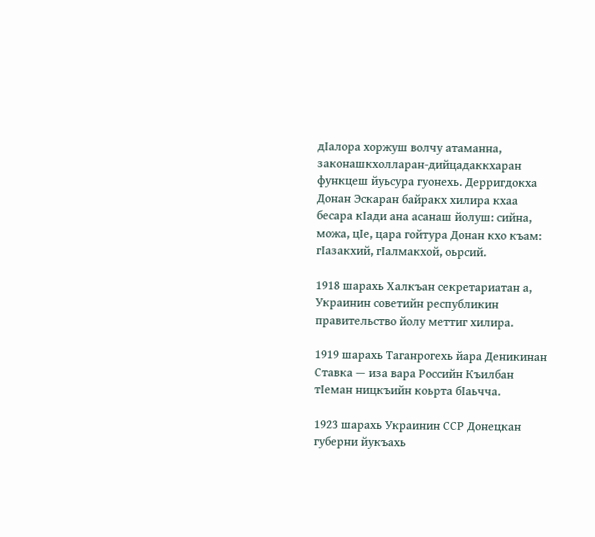дӀалора хоржуш волчу атаманна, законашкхолларан-дийцадаккхаран функцеш йуьсура гуонехь. Дерригдокха Донан Эскаран байракх хилира кхаа бесара кӀади ана асанаш йолуш: сийна, можа, цӀе, цара гойтура Донан кхо къам: гӀазакхий, гӀалмакхой, оьрсий.

1918 шарахь Халкъан секретариатан а, Украинин советийн республикин правительство йолу меттиг хилира.

1919 шарахь Таганрогехь йара Деникинан Ставка — иза вара Российн Къилбан тӀеман ницкъийн коьрта бӀаьчча.

1923 шарахь Украинин ССР Донецкан губерни йукъахь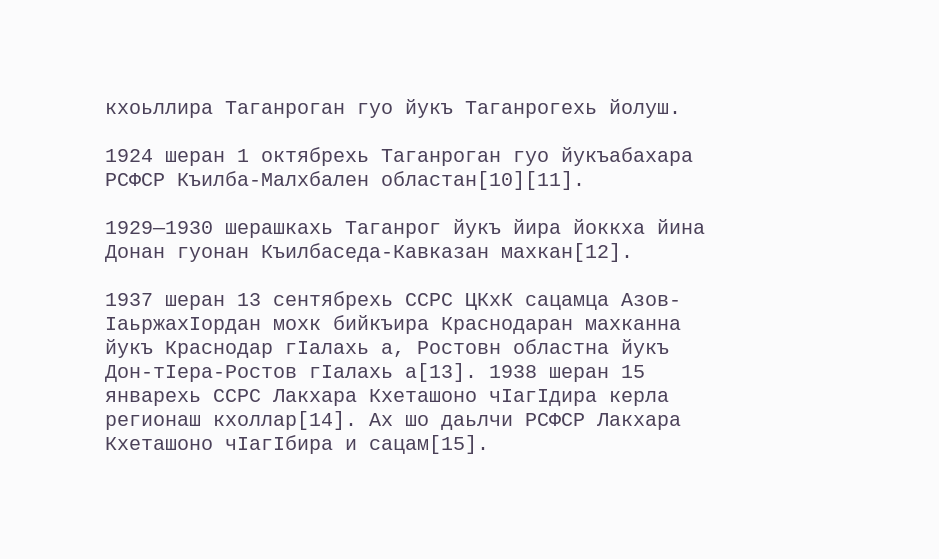кхоьллира Таганроган гуо йукъ Таганрогехь йолуш.

1924 шеран 1 октябрехь Таганроган гуо йукъабахара РСФСР Къилба-Малхбален областан[10][11].

1929—1930 шерашкахь Таганрог йукъ йира йоккха йина Донан гуонан Къилбаседа-Кавказан махкан[12].

1937 шеран 13 сентябрехь ССРС ЦКхК сацамца Азов-ӀаьржахӀордан мохк бийкъира Краснодаран махканна йукъ Краснодар гӀалахь а, Ростовн областна йукъ Дон-тӀера-Ростов гӀалахь а[13]. 1938 шеран 15 январехь ССРС Лакхара Кхеташоно чӀагӀдира керла регионаш кхоллар[14]. Ах шо даьлчи РСФСР Лакхара Кхеташоно чӀагӀбира и сацам[15].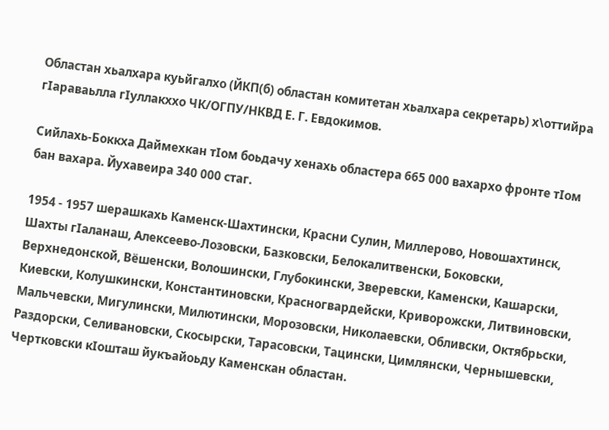Областан хьалхара куьйгалхо (ЙКП(б) областан комитетан хьалхара секретарь) х\оттийра гӀараваьлла гӀуллакххо ЧК/ОГПУ/НКВД Е. Г. Евдокимов.

Сийлахь-Боккха Даймехкан тӀом боьдачу хенахь областера 665 000 вахархо фронте тӀом бан вахара. Йухавеира 340 000 стаг.

1954 - 1957 шерашкахь Каменск-Шахтински, Красни Сулин, Миллерово, Новошахтинск, Шахты гӀаланаш, Алексеево-Лозовски, Базковски, Белокалитвенски, Боковски, Верхнедонской, Вёшенски, Волошински, Глубокински, Зверевски, Каменски, Кашарски, Киевски, Колушкински, Константиновски, Красногвардейски, Криворожски, Литвиновски, Мальчевски, Мигулински, Милютински, Морозовски, Николаевски, Обливски, Октябрьски, Раздорски, Селивановски, Скосырски, Тарасовски, Тацински, Цимлянски, Чернышевски, Чертковски кӀошташ йукъайоьду Каменскан областан.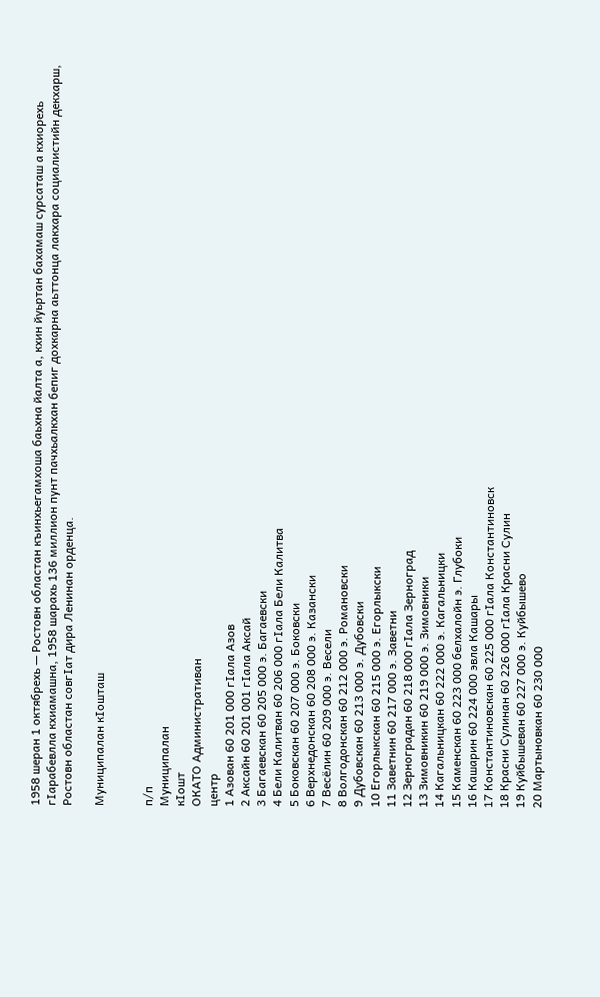1958 шеран 1 октябрехь — Ростовн областан къинхьегамхоша баьхна йалта а, кхин йуьртан бахамаш сурсаташ а кхиорехь гӀарабевлла кхиамашна, 1958 шарахь 136 миллион пунт пачхьалкхан бепиг дохкарна аьттонца лакхара социалистийн декхарш, Ростовн областан совгӀат дира Ленинан орденца.

Муниципалан кӀошташ


п/п
Муниципалан
кӀошт
ОКАТО Административан
центр
1 Азован 60 201 000 гӀала Азов
2 Аксайн 60 201 001 гӀала Аксай
3 Багаевскан 60 205 000 э. Багаевски
4 Бели Калитван 60 206 000 гӀала Бели Калитва
5 Боковскан 60 207 000 э. Боковски
6 Верхнедонскан 60 208 000 э. Казански
7 Весёлин 60 209 000 э. Весели
8 Волгодонскан 60 212 000 э. Романовски
9 Дубовскан 60 213 000 э. Дубовски
10 Егорлыкскан 60 215 000 э. Егорлыкски
11 Заветнин 60 217 000 э. Заветни
12 Зерноградан 60 218 000 гӀала Зерноград
13 Зимовникин 60 219 000 э. Зимовники
14 Кагальницкан 60 222 000 э. Кагальницки
15 Каменскан 60 223 000 белхалойн э. Глубоки
16 Кашарин 60 224 000 эвла Кашары
17 Константиновскан 60 225 000 гӀала Константиновск
18 Красни Сулинан 60 226 000 гӀала Красни Сулин
19 Куйбышеван 60 227 000 э. Куйбышево
20 Мартыновкан 60 230 000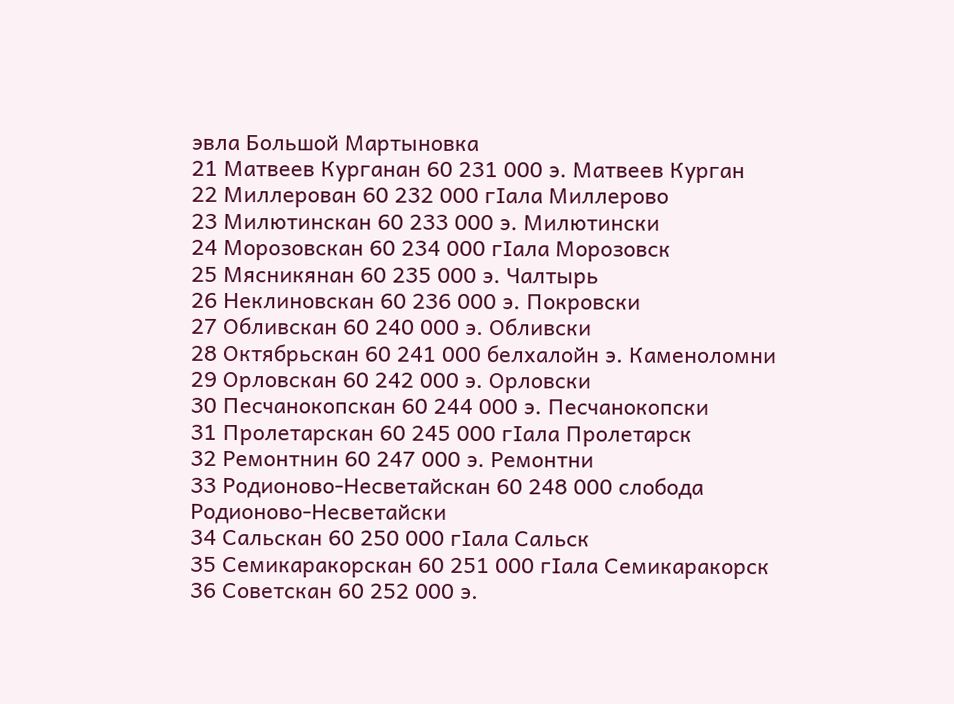эвла Большой Мартыновка
21 Матвеев Курганан 60 231 000 э. Матвеев Курган
22 Миллерован 60 232 000 гӀала Миллерово
23 Милютинскан 60 233 000 э. Милютински
24 Морозовскан 60 234 000 гӀала Морозовск
25 Мясникянан 60 235 000 э. Чалтырь
26 Неклиновскан 60 236 000 э. Покровски
27 Обливскан 60 240 000 э. Обливски
28 Октябрьскан 60 241 000 белхалойн э. Каменоломни
29 Орловскан 60 242 000 э. Орловски
30 Песчанокопскан 60 244 000 э. Песчанокопски
31 Пролетарскан 60 245 000 гӀала Пролетарск
32 Ремонтнин 60 247 000 э. Ремонтни
33 Родионово-Несветайскан 60 248 000 слобода Родионово-Несветайски
34 Сальскан 60 250 000 гӀала Сальск
35 Семикаракорскан 60 251 000 гӀала Семикаракорск
36 Советскан 60 252 000 э.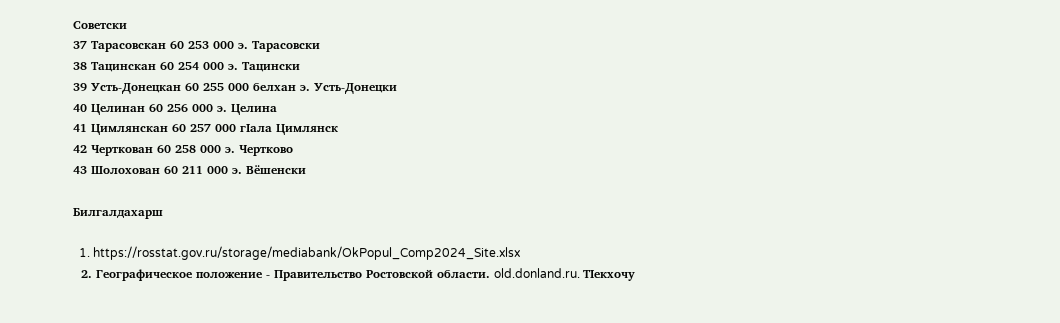Советски
37 Тарасовскан 60 253 000 э. Тарасовски
38 Тацинскан 60 254 000 э. Тацински
39 Усть-Донецкан 60 255 000 белхан э. Усть-Донецки
40 Целинан 60 256 000 э. Целина
41 Цимлянскан 60 257 000 гӀала Цимлянск
42 Черткован 60 258 000 э. Чертково
43 Шолохован 60 211 000 э. Вёшенски

Билгалдахарш

  1. https://rosstat.gov.ru/storage/mediabank/OkPopul_Comp2024_Site.xlsx
  2. Географическое положение - Правительство Ростовской области. old.donland.ru. ТӀекхочу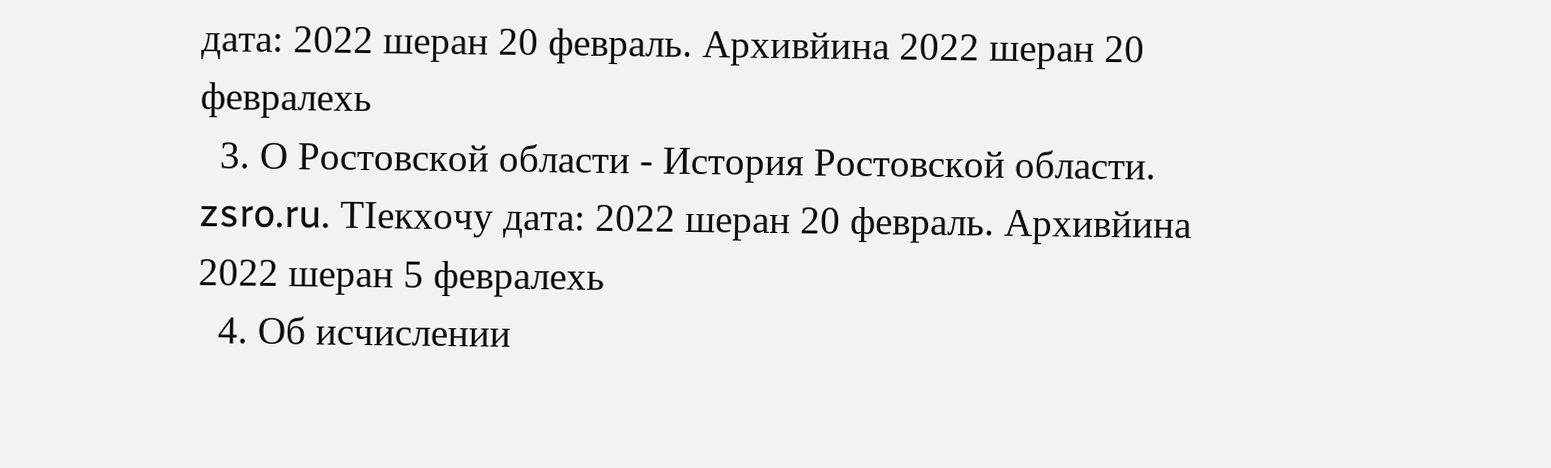дата: 2022 шеран 20 февраль. Архивйина 2022 шеран 20 февралехь
  3. О Ростовской области - История Ростовской области. zsro.ru. ТӀекхочу дата: 2022 шеран 20 февраль. Архивйина 2022 шеран 5 февралехь
  4. Об исчислении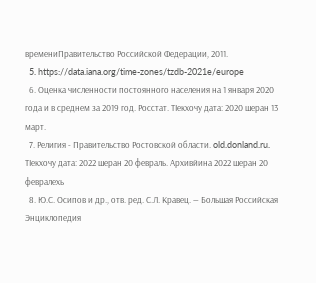времениПравительство Российской Федерации, 2011.
  5. https://data.iana.org/time-zones/tzdb-2021e/europe
  6. Оценка численности постоянного населения на 1 января 2020 года и в среднем за 2019 год. Росстат. ТӀекхочу дата: 2020 шеран 13 март.
  7. Религия - Правительство Ростовской области. old.donland.ru. ТӀекхочу дата: 2022 шеран 20 февраль. Архивйина 2022 шеран 20 февралехь
  8. Ю.С. Осипов и др., отв. ред. С.Л. Кравец. — Большая Российская Энциклопедия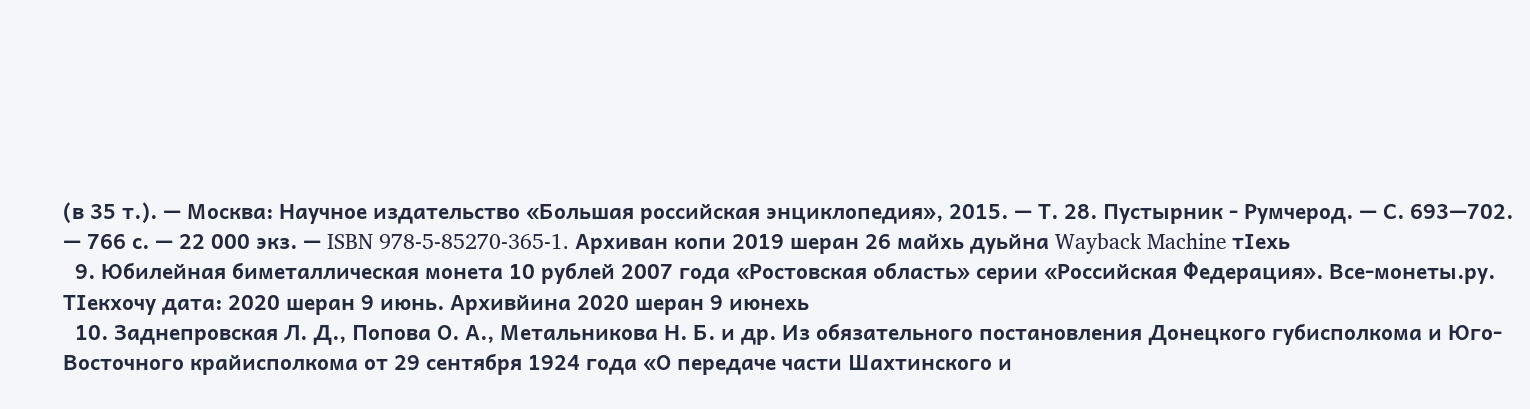(в 35 т.). — Москва: Научное издательство «Большая российская энциклопедия», 2015. — Т. 28. Пустырник - Румчерод. — С. 693—702. — 766 с. — 22 000 экз. — ISBN 978-5-85270-365-1. Архиван копи 2019 шеран 26 майхь дуьйна Wayback Machine тӀехь
  9. Юбилейная биметаллическая монета 10 рублей 2007 года «Ростовская область» серии «Российская Федерация». Все-монеты.ру. ТӀекхочу дата: 2020 шеран 9 июнь. Архивйина 2020 шеран 9 июнехь
  10. Заднепровская Л. Д., Попова О. А., Метальникова Н. Б. и др. Из обязательного постановления Донецкого губисполкома и Юго-Восточного крайисполкома от 29 сентября 1924 года «О передаче части Шахтинского и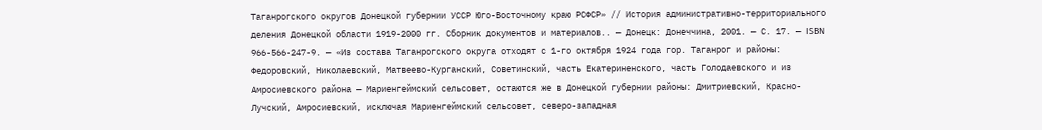Таганрогского округов Донецкой губернии УССР Юго-Восточному краю РСФСР» // История административно-территориального деления Донецкой области 1919-2000 гг. Сборник документов и материалов.. — Донецк: Донеччина, 2001. — С. 17. — ISBN 966-566-247-9. — «Из состава Таганрогского округа отходят с 1-го октября 1924 года гор. Таганрог и районы: Федоровский, Николаевский, Матвеево-Курганский, Советинский, часть Екатериненского, часть Голодаевского и из Амросиевского района — Мариенгеймский сельсовет, остаются же в Донецкой губернии районы: Дмитриевский, Красно-Лучский, Амросиевский, исключая Мариенгеймский сельсовет, северо-западная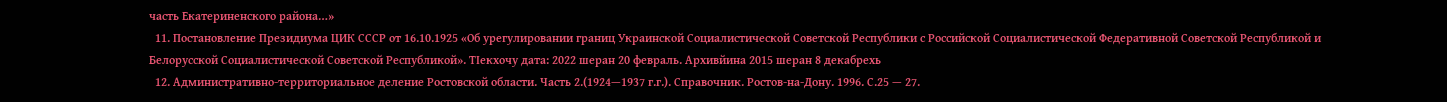часть Екатериненского района…»
  11. Постановление Президиума ЦИК СССР от 16.10.1925 «Об урегулировании границ Украинской Социалистической Советской Республики с Российской Социалистической Федеративной Советской Республикой и Белорусской Социалистической Советской Республикой». ТӀекхочу дата: 2022 шеран 20 февраль. Архивйина 2015 шеран 8 декабрехь
  12. Административно-территориальное деление Ростовской области. Часть 2.(1924—1937 г.г.). Справочник. Ростов-на-Дону. 1996. С.25 — 27.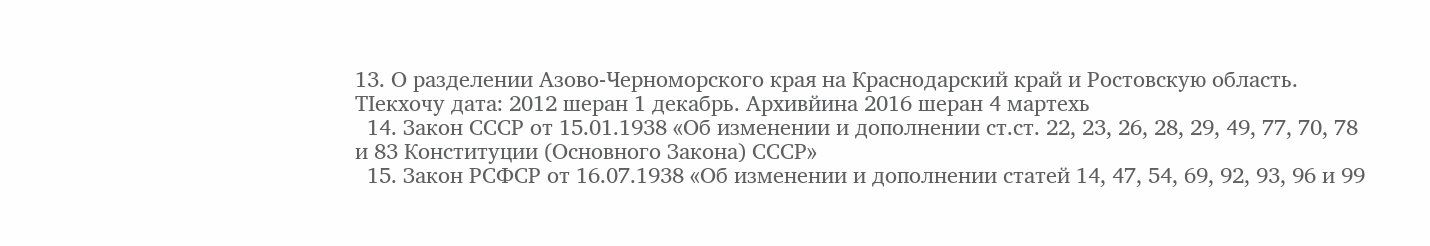13. О разделении Азово-Черноморского края на Краснодарский край и Ростовскую область. ТӀекхочу дата: 2012 шеран 1 декабрь. Архивйина 2016 шеран 4 мартехь
  14. Закон СССР от 15.01.1938 «Об изменении и дополнении ст.ст. 22, 23, 26, 28, 29, 49, 77, 70, 78 и 83 Конституции (Основного Закона) СССР»
  15. Закон РСФСР от 16.07.1938 «Об изменении и дополнении статей 14, 47, 54, 69, 92, 93, 96 и 99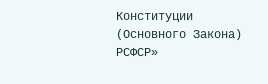Конституции (Основного Закона) РСФСР»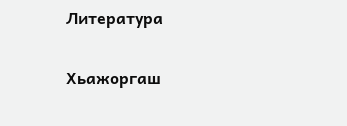Литература

Хьажоргаш